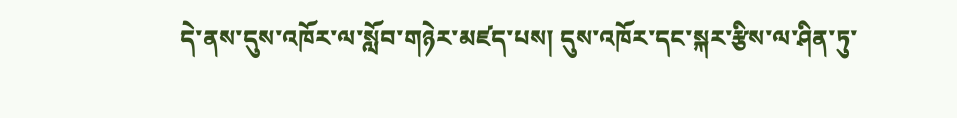དེ་ནས་དུས་འཁོར་ལ་སློབ་གཉེར་མཛད་པས། དུས་འཁོར་དང་སྐར་རྩིས་ལ་ཤིན་ཏུ་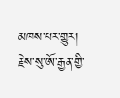མཁས་པར་གྱུར། རྗེས་སུ་ཨོ་རྒྱན་གྱི་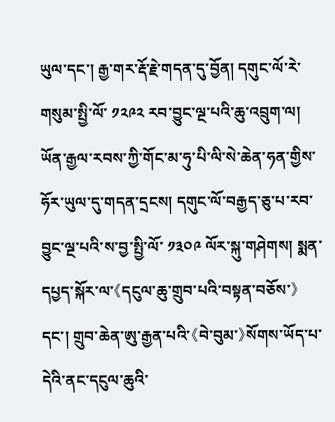ཡུལ་དང་། རྒྱ་གར་རྡོ་རྗེ་གདན་དུ་བྱོན། དགུང་ལོ་རེ་གསུམ་སྤྱི་ལོ་ ༡༢༩༢ རབ་བྱུང་ལྔ་པའི་ཆུ་འབྲུག་ལ། ཡོན་རྒྱལ་རབས་ཀྱི་གོང་མ་ཧུ་པི་ལི་སེ་ཆེན་ཧན་གྱིས་ཧོར་ཡུལ་དུ་གདན་དྲངས། དགུང་ལོ་བརྒྱད་ཅུ་པ་རབ་བྱུང་ལྔ་པའི་ས་བྱ་སྤྱི་ལོ་ ༡༣༠༩ ལོར་སྐུ་གཤེགས། སྨན་དཔྱད་སྐོར་ལ་《དངུལ་ཆུ་གྲུབ་པའི་བསྟན་བཅོས་》དང་། གྲུབ་ཆེན་ཨུ་རྒྱན་པའི་《བེ་བུམ་》སོགས་ཡོད་པ་དེའི་ནང་དངུལ་ཆུའི་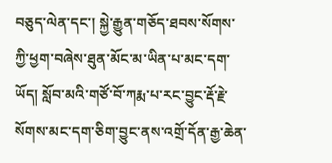བཅུད་ལེན་དང་། སྐྱེ་རྒྱུན་གཅོད་ཐབས་སོགས་ཀྱི་ཕྱག་བཞེས་ཐུན་མོང་མ་ཡིན་པ་མང་དག་ཡོད། སློབ་མའི་གཙོ་བོ་ཀརྨ་པ་རང་བྱུང་རྡོ་རྗེ་སོགས་མང་དག་ཅིག་བྱུང་ནས་འགྲོ་དོན་རྒྱ་ཆེན་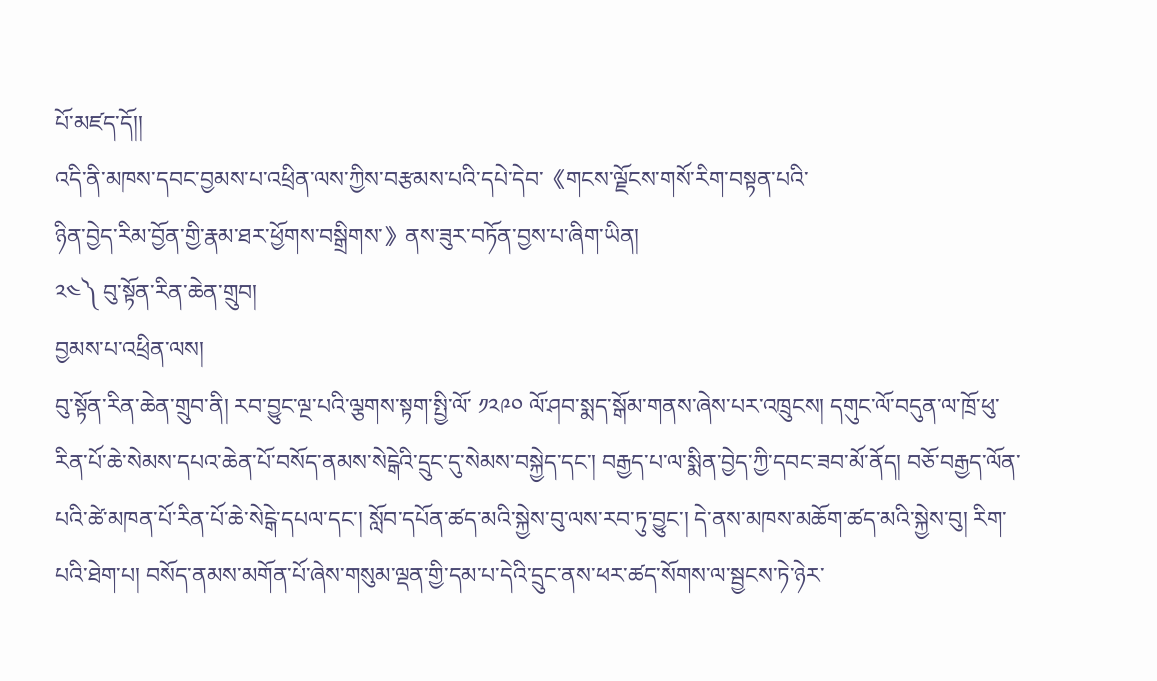པོ་མཛད་དོ།།
འདི་ནི་མཁས་དབང་བྱམས་པ་འཕྲིན་ལས་ཀྱིས་བརྩམས་པའི་དཔེ་དེབ་《གངས་ལྗོངས་གསོ་རིག་བསྟན་པའི་
ཉིན་བྱེད་རིམ་བྱོན་གྱི་རྣམ་ཐར་ཕྱོགས་བསྒྲིགས་》ནས་ཟུར་བཏོན་བྱས་པ་ཞིག་ཡིན།
༢༤༽ བུ་སྟོན་རིན་ཆེན་གྲུབ།
བྱམས་པ་འཕྲིན་ལས།
བུ་སྟོན་རིན་ཆེན་གྲུབ་ནི། རབ་བྱུང་ལྔ་པའི་ལྕགས་སྟག་སྤྱི་ལོ་ ༡༢༩༠ ལོ་ཤབ་སྨད་སྒོམ་གནས་ཞེས་པར་འཁྲུངས། དགུང་ལོ་བདུན་ལ་ཁྲོ་ཕུ་རིན་པོ་ཆེ་སེམས་དཔའ་ཆེན་པོ་བསོད་ནམས་སེངྒེའི་དྲུང་དུ་སེམས་བསྐྱེད་དང་། བརྒྱད་པ་ལ་སྨིན་བྱེད་ཀྱི་དབང་ཟབ་མོ་ནོད། བཅོ་བརྒྱད་ལོན་པའི་ཚེ་མཁན་པོ་རིན་པོ་ཆེ་སེངྒེ་དཔལ་དང་། སློབ་དཔོན་ཚད་མའི་སྐྱེས་བུ་ལས་རབ་ཏུ་བྱུང་། དེ་ནས་མཁས་མཆོག་ཚད་མའི་སྐྱེས་བུ། རིག་པའི་ཐེག་པ། བསོད་ནམས་མགོན་པོ་ཞེས་གསུམ་ལྡན་གྱི་དམ་པ་དེའི་དྲུང་ནས་ཕར་ཚད་སོགས་ལ་སྦྱངས་ཏེ་ཉེར་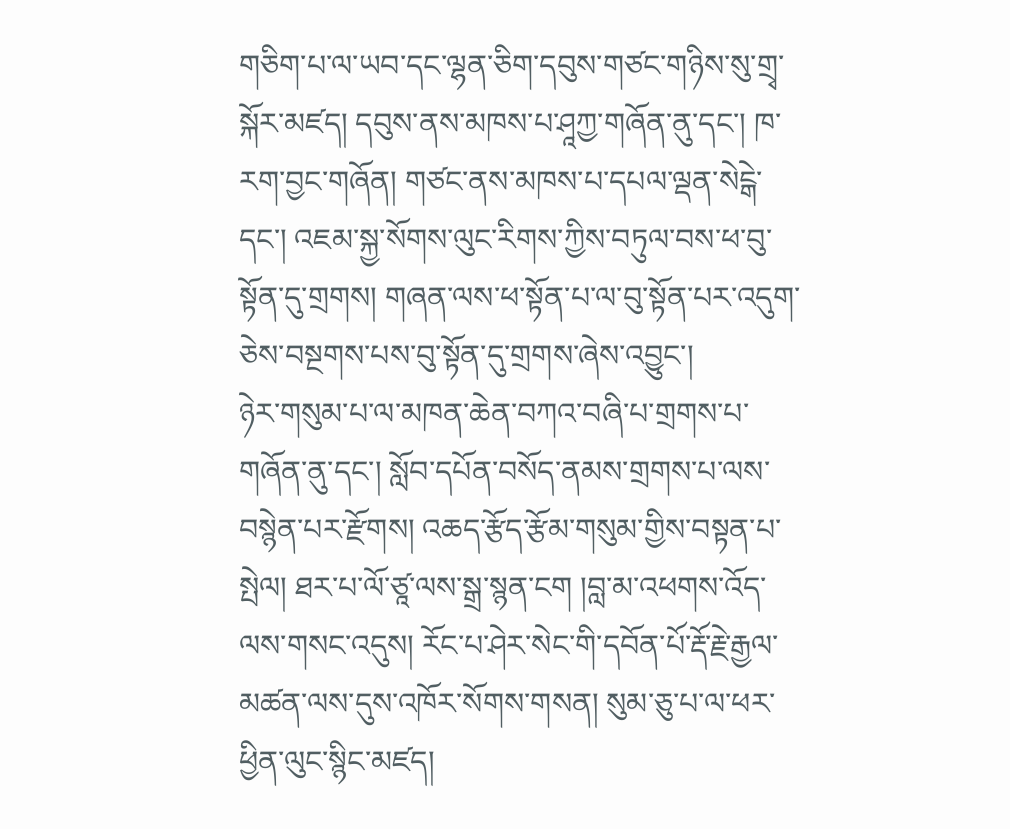གཅིག་པ་ལ་ཡབ་དང་ལྷན་ཅིག་དབུས་གཙང་གཉིས་སུ་གྲྭ་སྐོར་མཛད། དབུས་ནས་མཁས་པ་ཤཱཀྱ་གཞོན་ནུ་དང་། ཁ་རག་བྱང་གཞོན། གཙང་ནས་མཁས་པ་དཔལ་ལྡན་སེངྒེ་དང་། འཇམ་སྐྱ་སོགས་ལུང་རིགས་ཀྱིས་བཏུལ་བས་ཕ་བུ་སྟོན་དུ་གྲགས། གཞན་ལས་ཕ་སྟོན་པ་ལ་བུ་སྟོན་པར་འདུག་ཅེས་བསྔགས་པས་བུ་སྟོན་དུ་གྲགས་ཞེས་འབྱུང་།
ཉེར་གསུམ་པ་ལ་མཁན་ཆེན་བཀའ་བཞི་པ་གྲགས་པ་གཞོན་ནུ་དང་། སློབ་དཔོན་བསོད་ནམས་གྲགས་པ་ལས་བསྙེན་པར་རྫོགས། འཆད་རྩོད་རྩོམ་གསུམ་གྱིས་བསྟན་པ་སྤེལ། ཐར་པ་ལོ་ཙཱ་ལས་སྒྲ་སྙན་ངག །བླ་མ་འཕགས་འོད་ལས་གསང་འདུས། རོང་པ་ཤེར་སེང་གི་དབོན་པོ་རྡོ་རྗེ་རྒྱལ་མཚན་ལས་དུས་འཁོར་སོགས་གསན། སུམ་ཅུ་པ་ལ་ཕར་ཕྱིན་ལུང་སྙིང་མཛད།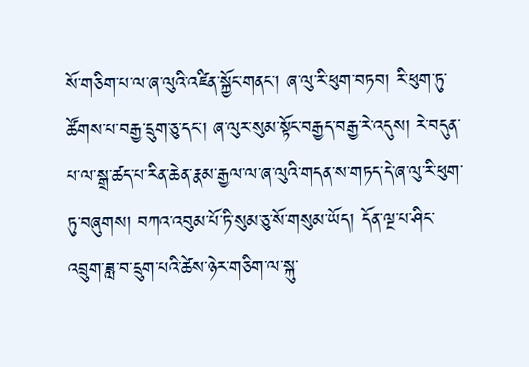སོ་གཅིག་པ་ལ་ཞ་ལུའི་འཛིན་སྐྱོང་གནང་། ཞ་ལུ་རི་ཕུག་བཏབ། རི་ཕུག་ཏུ་ཚོགས་པ་བརྒྱ་དྲུག་ཅུ་དང་། ཞ་ལུར་སུམ་སྟོང་བརྒྱད་བརྒྱ་རེ་འདུས། རེ་བདུན་པ་ལ་སྒྲ་ཚད་པ་རིན་ཆེན་རྣམ་རྒྱལ་ལ་ཞ་ལུའི་གདན་ས་གཏད་དེ་ཞ་ལུ་རི་ཕུག་ཏུ་བཞུགས། བཀའ་འབུམ་པོ་ཏི་སུམ་ཅུ་སོ་གསུམ་ཡོད། དོན་ལྔ་པ་ཤིང་འབྲུག་ཟླ་བ་དྲུག་པའི་ཚེས་ཉེར་གཅིག་ལ་སྐུ་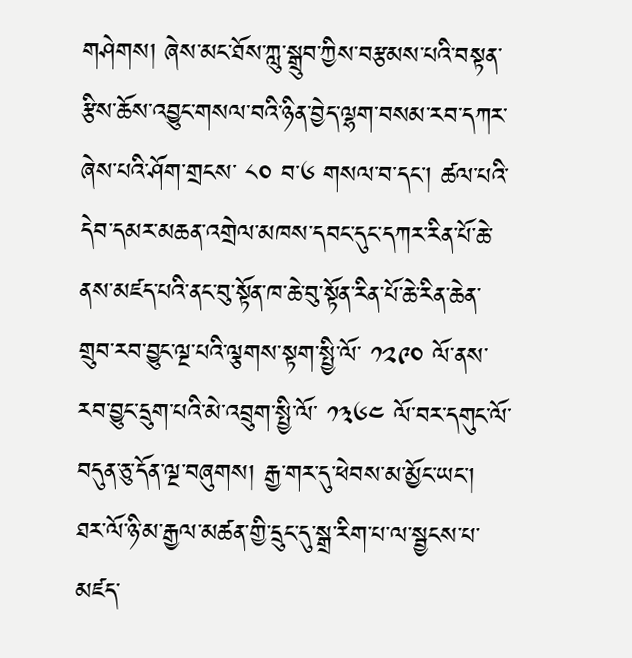གཤེགས། ཞེས་མང་ཐོས་ཀླུ་སྒྲུབ་ཀྱིས་བརྩམས་པའི་བསྟན་རྩིས་ཆོས་འབྱུང་གསལ་བའི་ཉིན་བྱེད་ལྷག་བསམ་རབ་དཀར་ཞེས་པའི་ཤོག་གྲངས་ ༨༠ བ་༦ གསལ་བ་དང་། ཚལ་པའི་དེབ་དམར་མཆན་འགྲེལ་མཁས་དབང་དུང་དཀར་རིན་པོ་ཆེ་ནས་མཛད་པའི་ནང་བུ་སྟོན་ཁ་ཆེ་བུ་སྟོན་རིན་པོ་ཆེ་རིན་ཆེན་གྲུབ་རབ་བྱུང་ལྔ་པའི་ལྕགས་སྟག་སྤྱི་ལོ་ ༡༢༩༠ ལོ་ནས་རབ་བྱུང་དྲུག་པའི་མེ་འབྲུག་སྤྱི་ལོ་ ༡༣༦༤ ལོ་བར་དགུང་ལོ་བདུན་ཅུ་དོན་ལྔ་བཞུགས། རྒྱ་གར་དུ་ཕེབས་མ་མྱོང་ཡང་། ཐར་ལོ་ཉི་མ་རྒྱལ་མཚན་གྱི་དྲུང་དུ་སྒྲ་རིག་པ་ལ་སྦྱངས་པ་མཛད་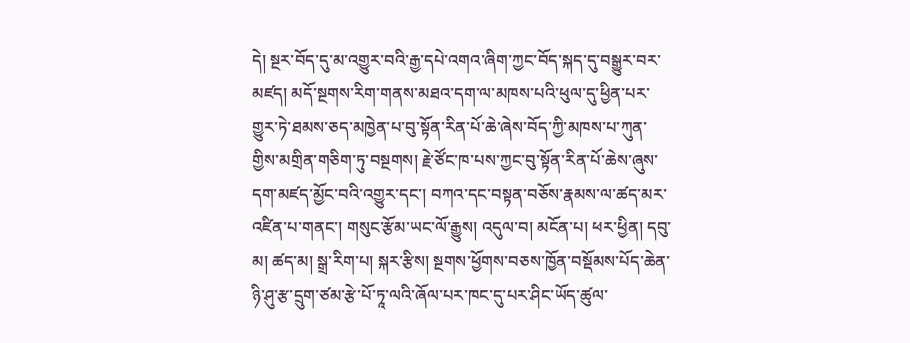དེ། སྔར་བོད་དུ་མ་འགྱུར་བའི་རྒྱ་དཔེ་འགའ་ཞིག་ཀྱང་བོད་སྐད་དུ་བསྒྱུར་བར་མཛད། མདོ་སྔགས་རིག་གནས་མཐའ་དག་ལ་མཁས་པའི་ཕུལ་དུ་ཕྱིན་པར་གྱུར་ཏེ་ཐམས་ཅད་མཁྱེན་པ་བུ་སྟོན་རིན་པོ་ཆེ་ཞེས་བོད་ཀྱི་མཁས་པ་ཀུན་གྱིས་མགྲིན་གཅིག་ཏུ་བསྔགས། རྗེ་ཙོང་ཁ་པས་ཀྱང་བུ་སྟོན་རིན་པོ་ཆེས་ཞུས་དག་མཛད་མྱོང་བའི་འགྱུར་དང་། བཀའ་དང་བསྟན་བཅོས་རྣམས་ལ་ཚད་མར་འཛིན་པ་གནང་། གསུང་རྩོམ་ཡང་ལོ་རྒྱུས། འདུལ་བ། མངོན་པ། ཕར་ཕྱིན། དབུ་མ། ཚད་མ། སྒྲ་རིག་པ། སྐར་རྩིས། སྔགས་ཕྱོགས་བཅས་ཁྱོན་བསྡོམས་པོད་ཆེན་ཉི་ཤུ་རྩ་དྲུག་ཙམ་རྩེ་པོ་ཏཱ་ལའི་ཞོལ་པར་ཁང་དུ་པར་ཤིང་ཡོད་ཚུལ་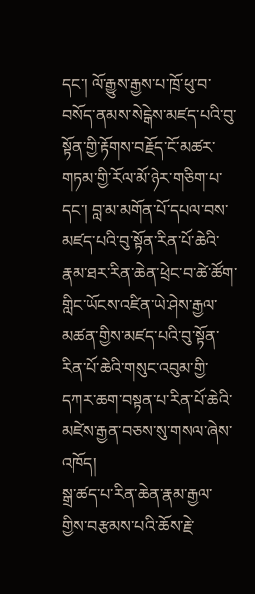དང་། ལོ་རྒྱུས་རྒྱས་པ་ཁྲོ་ཕུ་བ་བསོད་ནམས་སེངྒེས་མཛད་པའི་བུ་སྟོན་གྱི་རྟོགས་བརྗོད་ངོ་མཚར་གཏམ་གྱི་རོལ་མོ་ཉེར་གཅིག་པ་དང་། བླ་མ་མགོན་པོ་དཔལ་བས་མཛད་པའི་བུ་སྟོན་རིན་པོ་ཆེའི་རྣམ་ཐར་རིན་ཆེན་ཕྲེང་བ་ཚེ་ཚོག་གླིང་ཡོངས་འཛིན་ཡེ་ཤེས་རྒྱལ་མཚན་གྱིས་མཛད་པའི་བུ་སྟོན་རིན་པོ་ཆེའི་གསུང་འབུམ་གྱི་དཀར་ཆག་བསྟན་པ་རིན་པོ་ཆེའི་མཛེས་རྒྱན་བཅས་སུ་གསལ་ཞེས་འཁོད།
སྒྲ་ཚད་པ་རིན་ཆེན་རྣམ་རྒྱལ་གྱིས་བརྩམས་པའི་ཆོས་རྗེ་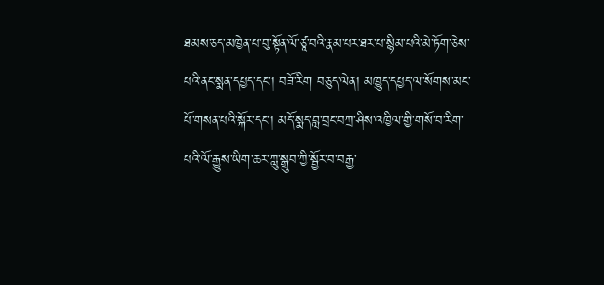ཐམས་ཅད་མཁྱེན་པ་བུ་སྟོན་ལོ་ཙཱ་བའི་རྣམ་པར་ཐར་པ་སྙིམ་པའི་མེ་ཏོག་ཅེས་པའི་ནང་སྨན་དཔྱད་དང་། བཟོ་རིག བཅུད་ལེན། མཁྱུད་དཔྱད་ལ་སོགས་མང་པོ་གསན་པའི་སྐོར་དང་། མདོ་སྨད་བླ་བྲང་བཀྲ་ཤིས་འཁྱིལ་གྱི་གསོ་བ་རིག་པའི་ལོ་རྒྱུས་ཡིག་ཆར་ཀླུ་སྒྲུབ་ཀྱི་སྦྱོར་བ་བརྒྱ་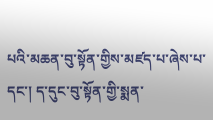པའི་མཆན་བུ་སྟོན་གྱིས་མཛད་པ་ཞེས་པ་དང་། ད་དུང་བུ་སྟོན་གྱི་སྨན་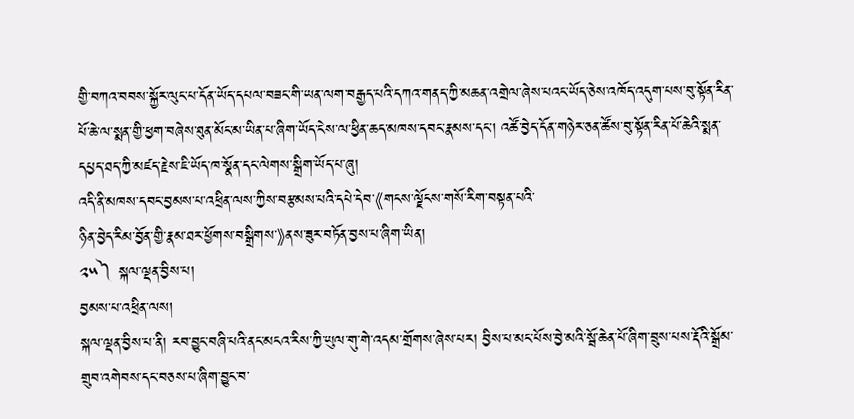གྱི་བཀའ་བབས་སྐྱོར་ལུང་པ་དོན་ཡོད་དཔལ་བཟང་གི་ཡན་ལག་བརྒྱད་པའི་དཀའ་གནད་ཀྱི་མཆན་འགྲེལ་ཞེས་པའང་ཡོད་ཅེས་འཁོད་འདུག་པས་བུ་སྟོན་རིན་པོ་ཆེ་ལ་སྨན་གྱི་ཕྱག་བཞེས་ཐུན་མོང་མ་ཡིན་པ་ཞིག་ཡོད་ངེས་ལ་ཕྱིན་ཆད་མཁས་དབང་རྣམས་དང་། འཚོ་བྱེད་དོན་གཉེར་ཅན་ཚོས་བུ་སྟོན་རིན་པོ་ཆེའི་སྨན་དཔྱད་ཐད་ཀྱི་མཛད་རྗེས་ཇི་ཡོད་ཁ་སྣོན་དང་ལེགས་སྒྲིག་ཡོད་པ་ཞུ།
འདི་ནི་མཁས་དབང་བྱམས་པ་འཕྲིན་ལས་ཀྱིས་བརྩམས་པའི་དཔེ་དེབ་《གངས་ལྗོངས་གསོ་རིག་བསྟན་པའི་
ཉིན་བྱེད་རིམ་བྱོན་གྱི་རྣམ་ཐར་ཕྱོགས་བསྒྲིགས་》ནས་ཟུར་བཏོན་བྱས་པ་ཞིག་ཡིན།
༢༥༽ སྐལ་ལྡན་བྱིས་པ།
བྱམས་པ་འཕྲིན་ལས།
སྐལ་ལྡན་བྱིས་པ་ནི། རབ་བྱུང་བཞི་པའི་ནང་མངའ་རིས་ཀྱི་ཡུལ་གུ་གེ་འདམ་གྲོགས་ཞེས་པར། བྱིས་པ་མང་པོས་བྱེ་མའི་སྦོ་ཆེན་པོ་ཞིག་བྲུས་པས་རྡོའི་སྒྲོམ་གྲུབ་འགེབས་དང་བཅས་པ་ཞིག་བྱུང་བ་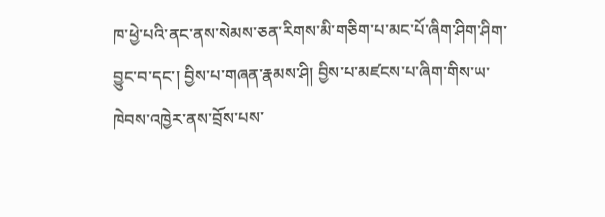ཁ་ཕྱེ་པའི་ནང་ནས་སེམས་ཅན་རིགས་མི་གཅིག་པ་མང་པོ་ཞིག་ཤིག་ཤིག་བྱུང་བ་དང་། བྱིས་པ་གཞན་རྣམས་ཤི། བྱིས་པ་མཛངས་པ་ཞིག་གིས་ཡ་ཁེབས་འཁྱེར་ནས་བྲོས་པས་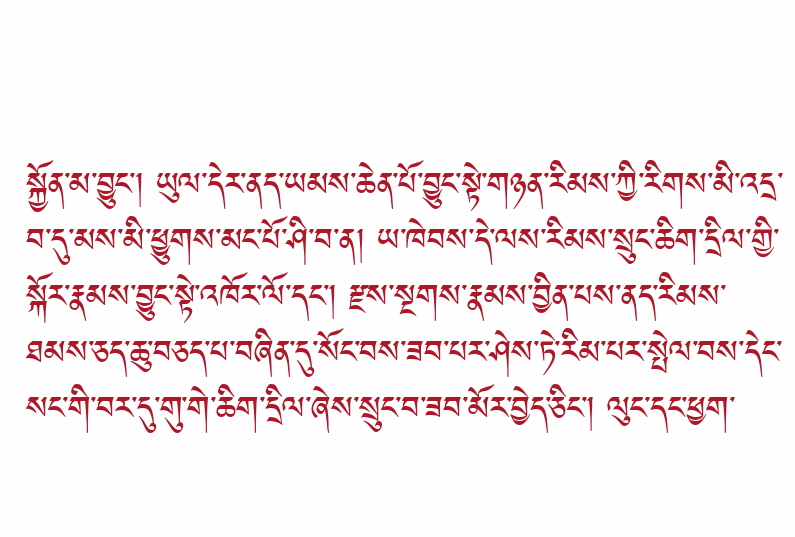སྐྱོན་མ་བྱུང་། ཡུལ་དེར་ནད་ཡམས་ཆེན་པོ་བྱུང་སྟེ་གཉན་རིམས་ཀྱི་རིགས་མི་འདྲ་བ་དུ་མས་མི་ཕྱུགས་མང་པོ་ཤི་བ་ན། ཡ་ཁེབས་དེ་ལས་རིམས་སྲུང་ཆིག་དྲིལ་གྱི་སྐོར་རྣམས་བྱུང་སྟེ་འཁོར་ལོ་དང་། རྫས་སྔགས་རྣམས་བྱིན་པས་ནད་རིམས་ཐམས་ཅད་ཆུ་བཅད་པ་བཞིན་དུ་སོང་བས་ཟབ་པར་ཤེས་ཏེ་རིམ་པར་སྤེལ་བས་དེང་སང་གི་བར་དུ་གུ་གེ་ཆིག་དྲིལ་ཞེས་སྲུང་བ་ཟབ་མོར་བྱེད་ཅིང་། ལུང་དང་ཕྱག་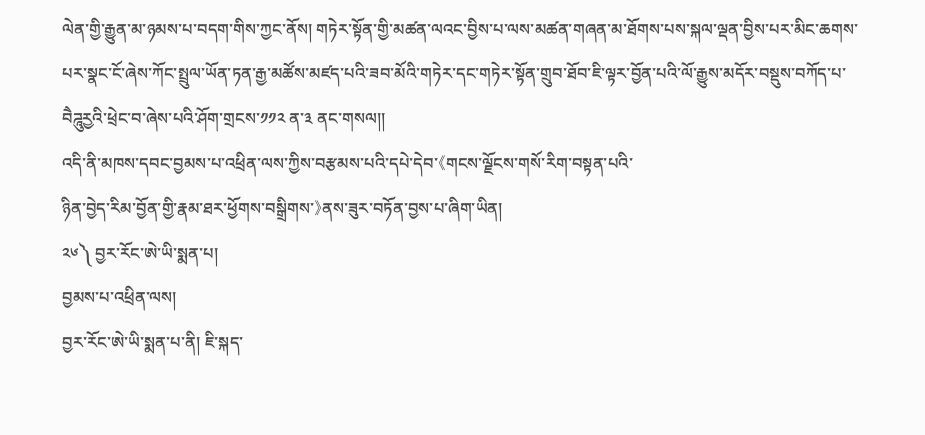ལེན་གྱི་རྒྱུན་མ་ཉམས་པ་བདག་གིས་ཀྱང་ནོས། གཏེར་སྟོན་གྱི་མཚན་ལའང་བྱིས་པ་ལས་མཚན་གཞན་མ་ཐོགས་པས་སྐལ་ལྡན་བྱིས་པར་མིང་ཆགས་པར་སྣང་ངོ་ཞེས་ཀོང་སྤྲུལ་ཡོན་ཏན་རྒྱ་མཚོས་མཛད་པའི་ཟབ་མོའི་གཏེར་དང་གཏེར་སྟོན་གྲུབ་ཐོབ་ཇི་ལྟར་བྱོན་པའི་ལོ་རྒྱུས་མདོར་བསྡུས་བཀོད་པ་བཻཌཱུརྱའི་ཕྲེང་བ་ཞེས་པའི་ཤོག་གྲངས་༡༡༢ ན་༣ ནང་གསལ།།
འདི་ནི་མཁས་དབང་བྱམས་པ་འཕྲིན་ལས་ཀྱིས་བརྩམས་པའི་དཔེ་དེབ་《གངས་ལྗོངས་གསོ་རིག་བསྟན་པའི་
ཉིན་བྱེད་རིམ་བྱོན་གྱི་རྣམ་ཐར་ཕྱོགས་བསྒྲིགས་》ནས་ཟུར་བཏོན་བྱས་པ་ཞིག་ཡིན།
༢༦༽ བྱར་རོང་ཨེ་ཡི་སྨན་པ།
བྱམས་པ་འཕྲིན་ལས།
བྱར་རོང་ཨེ་ཡི་སྨན་པ་ནི། ཇི་སྐད་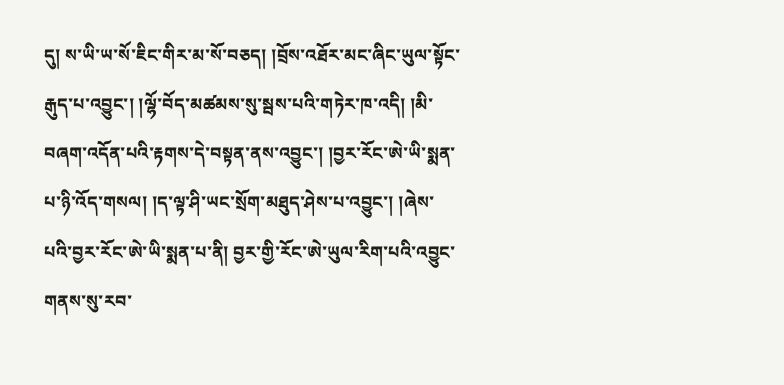དུ། ས་ཡི་ཡ་སོ་ཇིང་གིར་མ་སོ་བཅད། །བྲོས་འཐོར་མང་ཞིང་ཡུལ་སྟོང་རྒུད་པ་འབྱུང་། །ལྷོ་བོད་མཚམས་སུ་སྦས་པའི་གཏེར་ཁ་འདི། །མི་བཞག་འདོན་པའི་རྟགས་དེ་བསྟན་ནས་འབྱུང་། །བྱར་རོང་ཨེ་ཡི་སྨན་པ་ཉི་འོད་གསལ། །ད་ལྟ་ཤི་ཡང་སྲོག་མཐུད་ཤེས་པ་འབྱུང་། །ཞེས་པའི་བྱར་རོང་ཨེ་ཡི་སྨན་པ་ནི། བྱར་གྱི་རོང་ཨེ་ཡུལ་རིག་པའི་འབྱུང་གནས་སུ་རབ་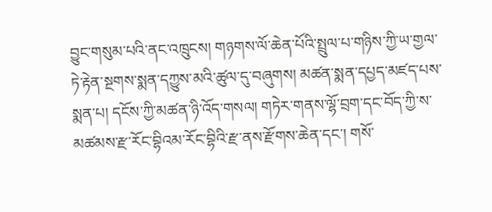བྱུང་གསུམ་པའི་ནང་འཁྲུངས། གཉགས་ལོ་ཆེན་པོའི་སྤྲུལ་པ་གཉིས་ཀྱི་ཡ་གྱལ་ཏེ་རྟེན་སྔགས་སྨན་དཀྱུས་མའི་ཚུལ་དུ་བཞུགས། མཚན་སྨན་དཔྱད་མཛད་པས་སྨན་པ། དངོས་ཀྱི་མཚན་ཉི་འོད་གསལ། གཏེར་གནས་ལྷོ་བྲག་དང་བོད་ཀྱི་ས་མཚམས་རྫ་རོང་བྷིའམ་རོང་བྷིའི་རྫ་ནས་རྫོགས་ཆེན་དང་། གསོ་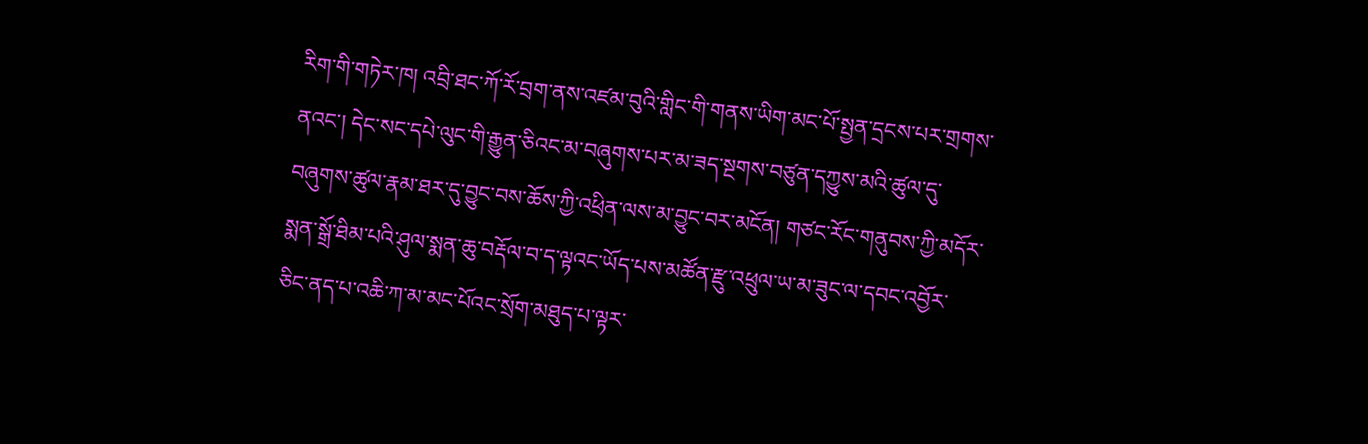རིག་གི་གཏེར་ཁ། འབྲི་ཐང་ཀོ་རོ་བྲག་ནས་འཛམ་བུའི་གླིང་གི་གནས་ཡིག་མང་པོ་སྤྱན་དྲངས་པར་གྲགས་ནའང་། དེང་སང་དཔེ་ལུང་གི་རྒྱུན་ཅིའང་མ་བཞུགས་པར་མ་ཟད་སྔགས་བཙུན་དཀྱུས་མའི་ཚུལ་དུ་བཞུགས་ཚུལ་རྣམ་ཐར་དུ་བྱུང་བས་ཆོས་ཀྱི་འཕྲིན་ལས་མ་བྱུང་བར་མངོན། གཙང་རོང་གནུབས་ཀྱི་མདོར་སྨན་སྒྲོ་ཐིམ་པའི་ཤུལ་སྨན་ཆུ་བརྡོལ་བ་ད་ལྟའང་ཡོད་པས་མཚོན་རྫུ་འཕྲུལ་ཡ་མ་ཟུང་ལ་དབང་འབྱོར་ཅིང་ནད་པ་འཆི་ཀ་མ་མང་པོའང་སྲོག་མཐུད་པ་ལྟར་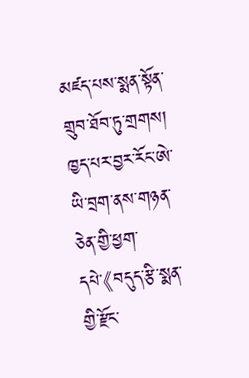མཛད་པས་སྨན་སྟོན་གྲུབ་ཐོབ་ཏུ་གྲགས། ཁྱད་པར་བྱར་རོང་ཨེ་ཡི་བྲག་ནས་གཉན་ཅེན་གྱི་ཕྱག་དཔེ་《བདུད་རྩི་སྨན་གྱི་རྫོང་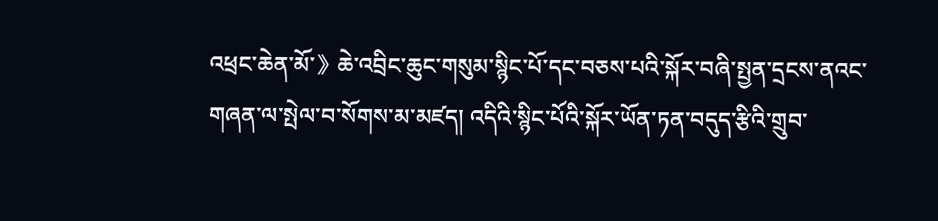འཕྲང་ཆེན་མོ་》ཆེ་འབྲིང་ཆུང་གསུམ་སྙིང་པོ་དང་བཅས་པའི་སྐོར་བཞི་སྤྱན་དྲངས་ནའང་གཞན་ལ་སྤེལ་བ་སོགས་མ་མཛད། འདིའི་སྙིང་པོའི་སྐོར་ཡོན་ཏན་བདུད་རྩིའི་གྲུབ་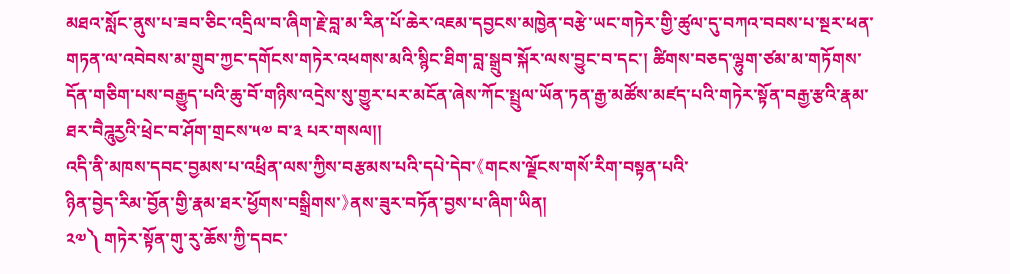མཐའ་སློང་ནུས་པ་ཟབ་ཅིང་འདྲིལ་བ་ཞིག་རྗེ་བླ་མ་རིན་པོ་ཆེར་འཇམ་དབྱངས་མཁྱེན་བརྩེ་ཡང་གཏེར་གྱི་ཚུལ་དུ་བཀའ་བབས་པ་སྔར་ཕན་གཏན་ལ་འབེབས་མ་གྲུབ་ཀྱང་དགོངས་གཏེར་འཕགས་མའི་སྙིང་ཐིག་བླ་སྒྲུབ་སྐོར་ལས་བྱུང་བ་དང་། ཚིགས་བཅད་ལྷུག་ཙམ་མ་གཏོགས་དོན་གཅིག་པས་བརྒྱུད་པའི་ཆུ་བོ་གཉིས་འདྲེས་སུ་གྱུར་པར་མངོན་ཞེས་ཀོང་སྤྲུལ་ཡོན་ཏན་རྒྱ་མཚོས་མཛད་པའི་གཏེར་སྟོན་བརྒྱ་རྩའི་རྣམ་ཐར་བཻཌཱུརྱའི་ཕྲེང་བ་ཤོག་གྲངས་༥༧ བ་༣ པར་གསལ།།
འདི་ནི་མཁས་དབང་བྱམས་པ་འཕྲིན་ལས་ཀྱིས་བརྩམས་པའི་དཔེ་དེབ་《གངས་ལྗོངས་གསོ་རིག་བསྟན་པའི་
ཉིན་བྱེད་རིམ་བྱོན་གྱི་རྣམ་ཐར་ཕྱོགས་བསྒྲིགས་》ནས་ཟུར་བཏོན་བྱས་པ་ཞིག་ཡིན།
༢༧༽ གཏེར་སྟོན་གུ་རུ་ཆོས་ཀྱི་དབང་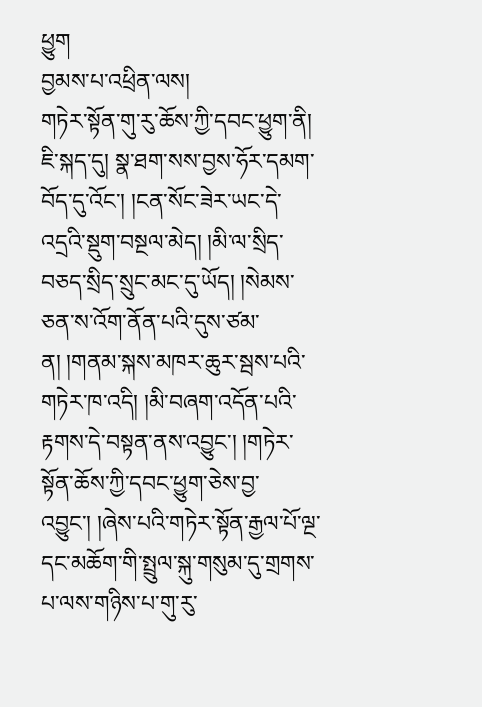ཕྱུག
བྱམས་པ་འཕྲིན་ལས།
གཏེར་སྟོན་གུ་རུ་ཆོས་ཀྱི་དབང་ཕྱུག་ནི། ཇི་སྐད་དུ། སྣ་ཐག་སས་བྱས་ཧོར་དམག་བོད་དུ་འོང་། །ངན་སོང་ཟེར་ཡང་དེ་འདྲའི་སྡུག་བསྔལ་མེད། །མི་ལ་སྲིད་བཅད་སྲིད་སྲུང་མང་དུ་ཡོད། །སེམས་ཅན་ས་འོག་ནོན་པའི་དུས་ཙམ་ན། །གནམ་སྐས་མཁར་ཆུར་སྦས་པའི་གཏེར་ཁ་འདི། །མི་བཞག་འདོན་པའི་རྟགས་དེ་བསྟན་ནས་འབྱུང་། །གཏེར་སྟོན་ཆོས་ཀྱི་དབང་ཕྱུག་ཅེས་བྱ་འབྱུང་། །ཞེས་པའི་གཏེར་སྟོན་རྒྱལ་པོ་ལྔ་དང་མཆོག་གི་སྤྲུལ་སྐུ་གསུམ་དུ་གྲགས་པ་ལས་གཉིས་པ་གུ་རུ་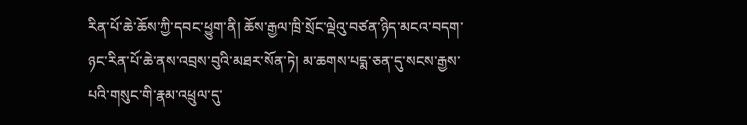རིན་པོ་ཆེ་ཆོས་ཀྱི་དབང་ཕྱུག་ནི། ཆོས་རྒྱལ་ཁྲི་སྲོང་ལྡེའུ་བཙན་ཉིད་མངའ་བདག་ཉང་རིན་པོ་ཆེ་ནས་འབྲས་བུའི་མཐར་སོན་ཏེ། མ་ཆགས་པདྨ་ཅན་དུ་སངས་རྒྱས་པའི་གསུང་གི་རྣམ་འཕྲུལ་དུ་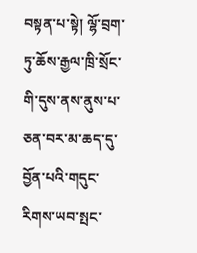བསྟན་པ་སྟེ། ལྷོ་བྲག་ཏུ་ཆོས་རྒྱལ་ཁྲི་སྲོང་གི་དུས་ནས་ནུས་པ་ཅན་བར་མ་ཆད་དུ་བྱོན་པའི་གདུང་རིགས་ཡབ་སྤང་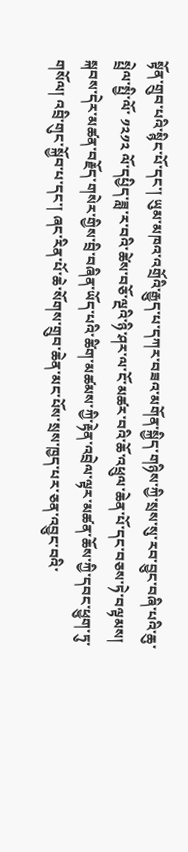སྟོན་གྲུབ་པའི་སྙིང་པོ་དང་། ཡུམ་མཁའ་འགྲོའི་རྒྱུད་པ་དཀར་བཟའ་མགོན་སྐྱིད་གཉིས་ཀྱི་སྲས་སུ་རབ་བྱུང་བཞི་པའི་ཆུ་སྤྲེལ་སྤྱི་ལོ་ ༡༢༡༢ ལོ་དཔྱིད་ཟླ་ར་བའི་ཚེས་བཅོ་ལྔའི་ཉི་ཤར་ལ་ངོ་མཚར་བའི་ཆོ་འཕྲུལ་ཆེན་པོ་དང་བཅས་ཏེ་བལྟམས། སྐབས་དེར་མཚན་བརྗོད་གསེར་གྱིས་བྲི་བཞིན་ཡོད་པའི་ཚིག་མཚམས་ཀྱི་རྟེན་འབྲེལ་ལྟར་མཚན་ཆོས་ཀྱི་དབང་ཕྱུག་ཏུ་གསོལ། འབྲི་གུང་སྐྱོབ་པ་དང་། ཞང་རིན་པོ་ཆེ་སོགས་གྲུབ་ཆེན་མང་པོས་སྲས་ཁྱད་པར་ཅན་འབྱུང་བའི་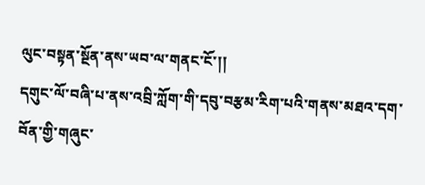ལུང་བསྟན་སྔོན་ནས་ཡབ་ལ་གནང་ངོ་།།
དགུང་ལོ་བཞི་པ་ནས་འབྲི་ཀློག་གི་དབུ་བརྩམ་རིག་པའི་གནས་མཐའ་དག་བོན་གྱི་གཞུང་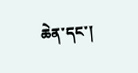ཆེན་དང་།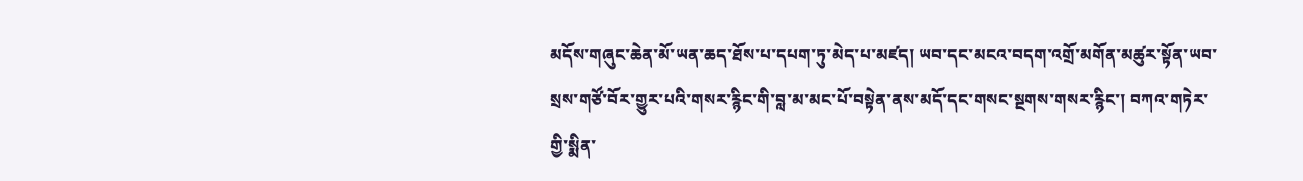མདོས་གཞུང་ཆེན་མོ་ཡན་ཆད་ཐོས་པ་དཔག་ཏུ་མེད་པ་མཛད། ཡབ་དང་མངའ་བདག་འགྲོ་མགོན་མཚུར་སྟོན་ཡབ་སྲས་གཙོ་བོར་གྱུར་པའི་གསར་རྙིང་གི་བླ་མ་མང་པོ་བསྟེན་ནས་མདོ་དང་གསང་སྔགས་གསར་རྙིང་། བཀའ་གཏེར་གྱི་སྨིན་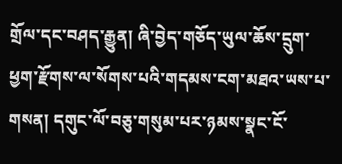གྲོལ་དང་བཤད་རྒྱུན། ཞི་བྱེད་གཅོད་ཡུལ་ཆོས་དྲུག་ཕྱག་རྫོགས་ལ་སོགས་པའི་གདམས་ངག་མཐའ་ཡས་པ་གསན། དགུང་ལོ་བཅུ་གསུམ་པར་ཉམས་སྣང་ངོ་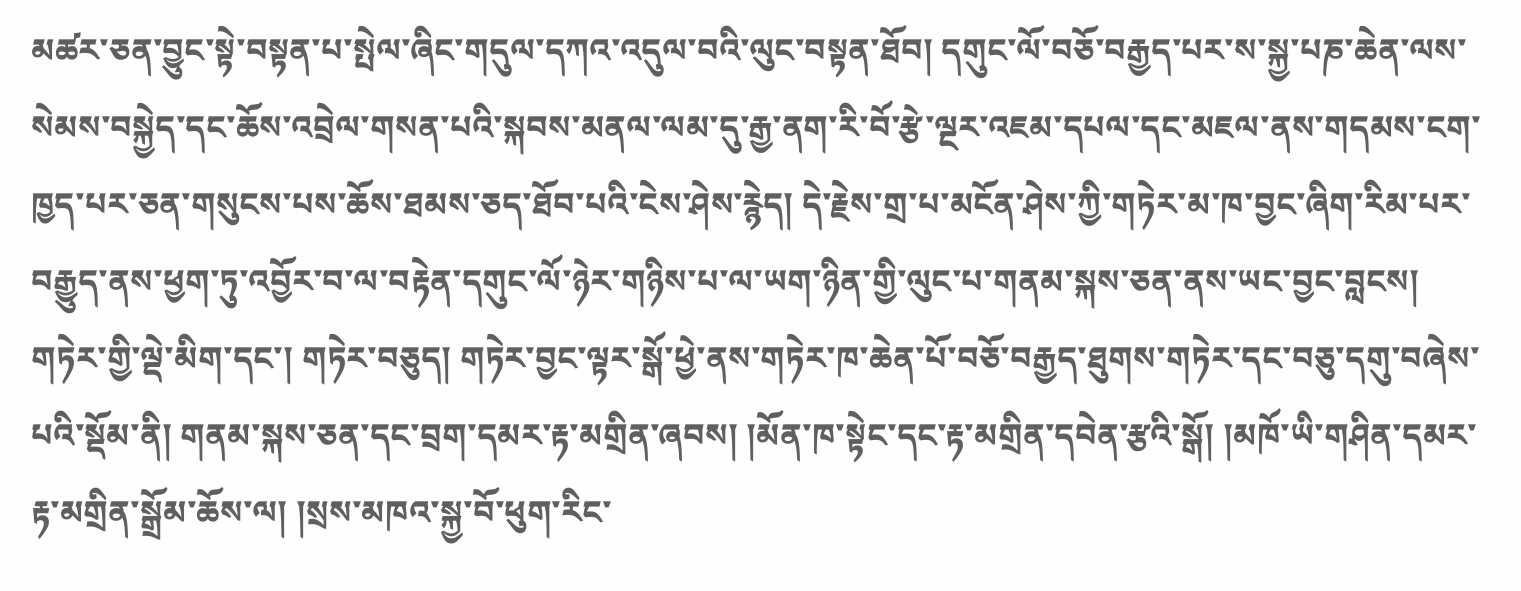མཚར་ཅན་བྱུང་སྟེ་བསྟན་པ་སྤེལ་ཞིང་གདུལ་དཀའ་འདུལ་བའི་ལུང་བསྟན་ཐོབ། དགུང་ལོ་བཅོ་བརྒྱད་པར་ས་སྐྱ་པཎ་ཆེན་ལས་སེམས་བསྐྱེད་དང་ཆོས་འབྲེལ་གསན་པའི་སྐབས་མནལ་ལམ་དུ་རྒྱ་ནག་རི་བོ་རྩེ་ལྔར་འཇམ་དཔལ་དང་མཇལ་ནས་གདམས་ངག་ཁྱད་པར་ཅན་གསུངས་པས་ཆོས་ཐམས་ཅད་ཐོབ་པའི་ངེས་ཤེས་རྙེད། དེ་རྗེས་གྲ་པ་མངོན་ཤེས་ཀྱི་གཏེར་མ་ཁ་བྱང་ཞིག་རིམ་པར་བརྒྱུད་ནས་ཕྱག་ཏུ་འབྱོར་བ་ལ་བརྟེན་དགུང་ལོ་ཉེར་གཉིས་པ་ལ་ཡག་ཉིན་གྱི་ལུང་པ་གནམ་སྐས་ཅན་ནས་ཡང་བྱང་བླངས། གཏེར་གྱི་ལྡེ་མིག་དང་། གཏེར་བཅུད། གཏེར་བྱང་ལྟར་སྒོ་ཕྱེ་ནས་གཏེར་ཁ་ཆེན་པོ་བཅོ་བརྒྱད་ཐུགས་གཏེར་དང་བཅུ་དགུ་བཞེས་པའི་སྡོམ་ནི། གནམ་སྐས་ཅན་དང་བྲག་དམར་རྟ་མགྲིན་ཞབས། །མོན་ཁ་སྟེང་དང་རྟ་མགྲིན་དབེན་རྩའི་སྒོ། །མཁོ་ཡི་གཤིན་དམར་རྟ་མགྲིན་སྒྲོམ་ཆོས་ལ། །སྲས་མཁའ་སྐྱ་བོ་ཕུག་རིང་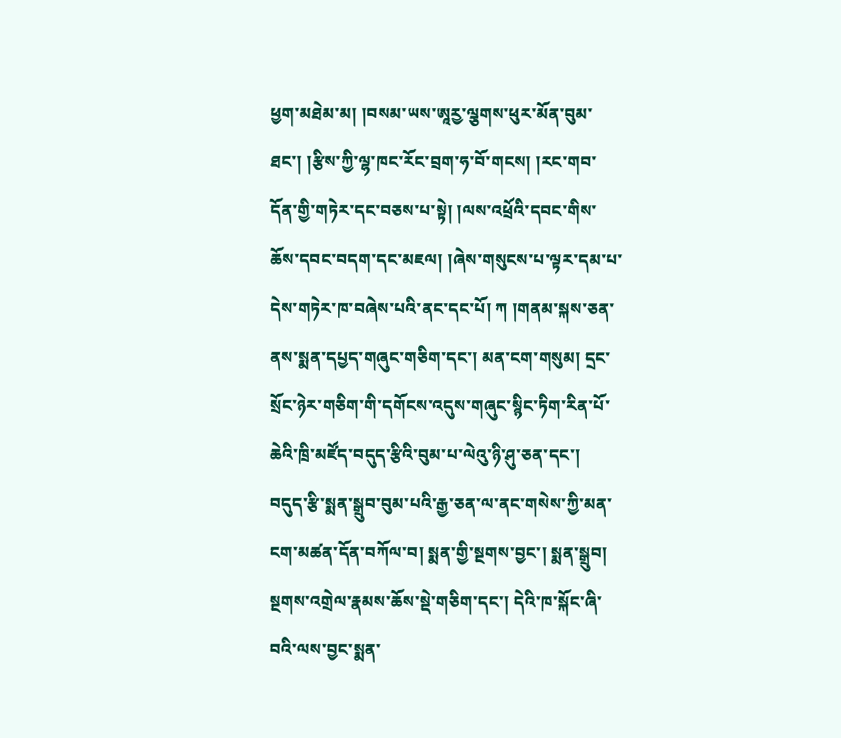ཕྱག་མཐེམ་མ། །བསམ་ཡས་ཨཱརྱ་ལྕགས་ཕུར་མོན་བུམ་ཐང་། །རྩིས་ཀྱི་ལྷ་ཁང་རོང་བྲག་ཧ་བོ་གངས། །རང་གབ་དོན་གྱི་གཏེར་དང་བཅས་པ་སྟེ། །ལས་འཕྲོའི་དབང་གིས་ཆོས་དབང་བདག་དང་མཇལ། །ཞེས་གསུངས་པ་ལྟར་དམ་པ་དེས་གཏེར་ཁ་བཞེས་པའི་ནང་དང་པོ། ཀ །གནམ་སྐས་ཅན་ནས་སྨན་དཔྱད་གཞུང་གཅིག་དང་། མན་ངག་གསུམ། དྲང་སྲོང་ཉེར་གཅིག་གི་དགོངས་འདུས་གཞུང་སྙིང་ཏིག་རིན་པོ་ཆེའི་ཁྲི་མཛོད་བདུད་རྩིའི་བུམ་པ་ལེའུ་ཉི་ཤུ་ཅན་དང་། བདུད་རྩི་སྨན་སྒྲུབ་བུམ་པའི་རྒྱ་ཅན་ལ་ནང་གསེས་ཀྱི་མན་ངག་མཚན་དོན་བཀོལ་བ། སྨན་གྱི་སྔགས་བྱང་། སྨན་སྒྲུབ། སྔགས་འགྲེལ་རྣམས་ཆོས་སྡེ་གཅིག་དང་། དེའི་ཁ་སྐོང་ཞི་བའི་ལས་བྱང་སྨན་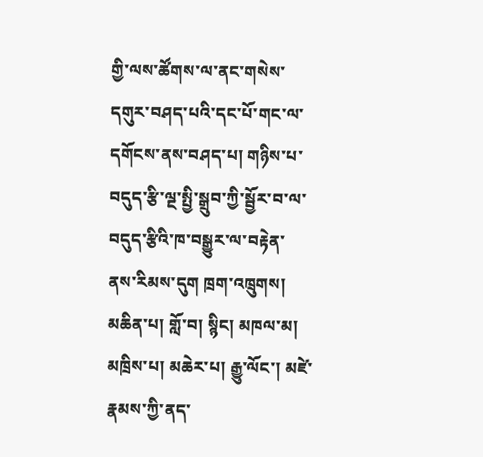གྱི་ལས་ཚོགས་ལ་ནང་གསེས་དགུར་བཤད་པའི་དང་པོ་གང་ལ་དགོངས་ནས་བཤད་པ། གཉིས་པ་བདུད་རྩི་ལྔ་སྤྱི་སྒྲུབ་ཀྱི་སྦྱོར་བ་ལ་བདུད་རྩིའི་ཁ་བསྒྱུར་ལ་བརྟེན་ནས་རིམས་དུག ཁྲག་འཁྲུགས། མཆིན་པ། གློ་བ། སྙིང། མཁལ་མ། མཁྲིས་པ། མཆེར་པ། རྒྱུ་ལོང་། མཛེ་རྣམས་ཀྱི་ནད་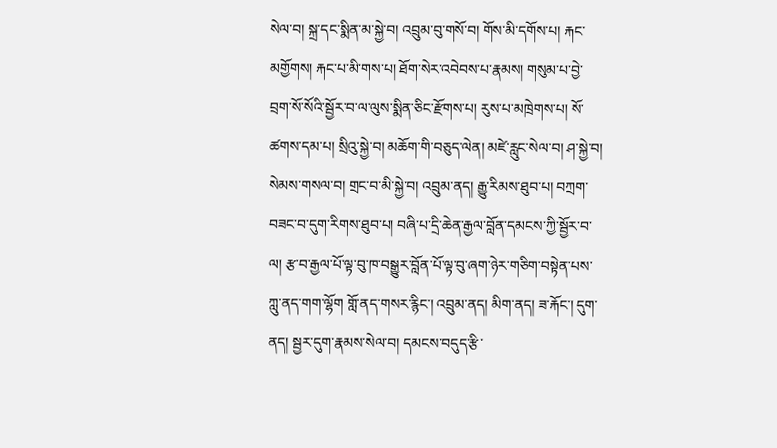སེལ་བ། སྐྲ་དང་སྨིན་མ་སྐྱེ་བ། འབྲུམ་བུ་གསོ་བ། གོས་མི་དགོས་པ། རྐང་མགྱོགས། རྐང་པ་མི་གས་པ། ཐོག་སེར་འབེབས་པ་རྣམས། གསུམ་པ་བྱེ་བྲག་སོ་སོའི་སྦྱོར་བ་ལ་ལུས་སྨིན་ཅིང་རྫོགས་པ། རུས་པ་མཁྲེགས་པ། སོ་ཚགས་དམ་པ། སྲིའུ་སྐྱེ་བ། མཆོག་གི་བཅུད་ལེན། མཛེ་རླུང་སེལ་བ། ཤ་སྐྱེ་བ། སེམས་གསལ་བ། གྲང་བ་མི་སྐྱེ་བ། འབྲུམ་ནད། རྒྱུ་རིམས་ཐུབ་པ། བཀྲག་བཟང་བ་དུག་རིགས་ཐུབ་པ། བཞི་པ་དྲི་ཆེན་རྒྱལ་བློན་དམངས་ཀྱི་སྦྱོར་བ་ལ། རྩ་བ་རྒྱལ་པོ་ལྟ་བུ་ཁ་བསྒྱུར་བློན་པོ་ལྟ་བུ་ཞག་ཉེར་གཅིག་བསྟེན་པས་ཀླུ་ནད་གག་ལྷོག གློ་ནད་གསར་རྙིང་། འབྲུམ་ནད། མིག་ནད། ཟ་རྐོང་། དུག་ནད། སྦྱར་དུག་རྣམས་སེལ་བ། དམངས་བདུད་རྩི་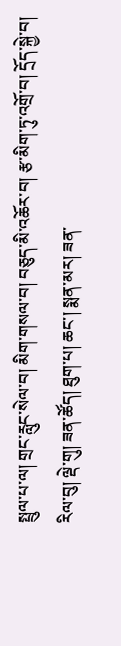སྤྲུལ་པ་ལ། གྲང་རླུང་སེལ་བ། མིག་གསལ་བ། བཅུད་མི་འཆོར་བ། རྩ་མིག་ཏུ་འགྲོ་བ། དྲོད་སྐྱེ་བ། རིལ་བུ། ལྡེ་གུ། ཟན་ཚོད། ཐུག་པ། ཆང་། སྨན་མར། ཟན་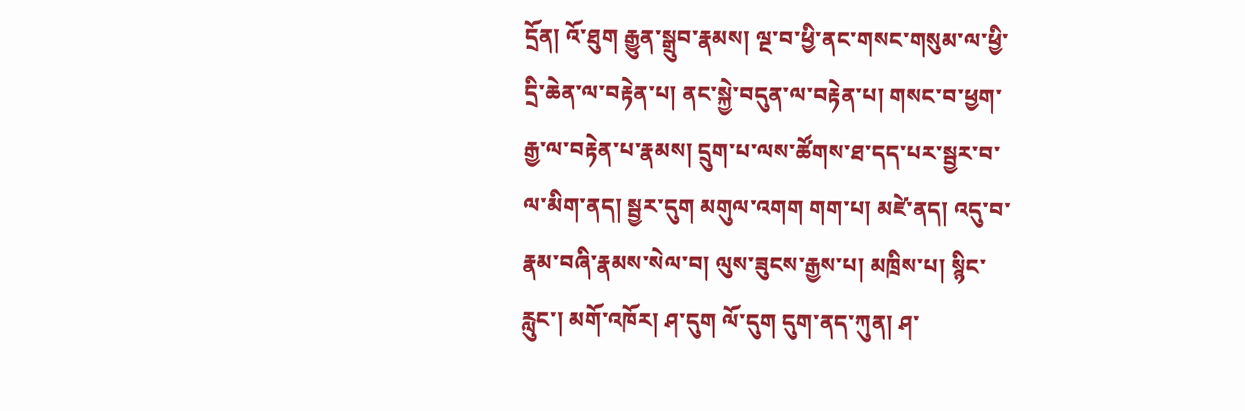དྲོན། འོ་ཐུག རྒྱུན་སྒྲུབ་རྣམས། ལྔ་བ་ཕྱི་ནང་གསང་གསུམ་ལ་ཕྱི་དྲི་ཆེན་ལ་བརྟེན་པ། ནང་སྐྱེ་བདུན་ལ་བརྟེན་པ། གསང་བ་ཕྱག་རྒྱ་ལ་བརྟེན་པ་རྣམས། དྲུག་པ་ལས་ཚོགས་ཐ་དད་པར་སྦྱར་བ་ལ་མིག་ནད། སྦྱར་དུག མགུལ་འགག གག་པ། མཛེ་ནད། འདུ་བ་རྣམ་བཞི་རྣམས་སེལ་བ། ལུས་ཟུངས་རྒྱས་པ། མཁྲིས་པ། སྙིང་རླུང་། མགོ་འཁོར། ཤ་དུག ལོ་དུག དུག་ནད་ཀུན། ཤ་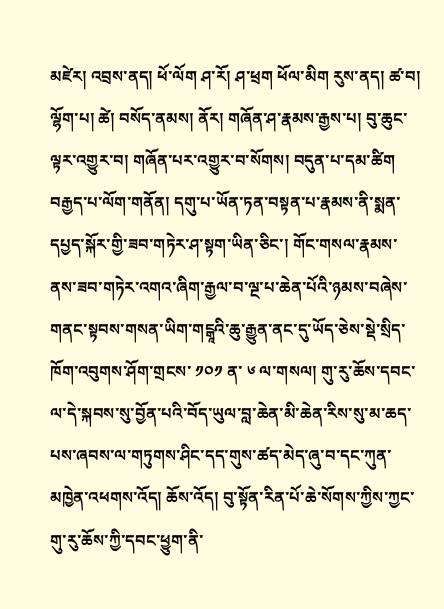མཛེར། འབྲས་ནད། ཕོ་ལོག ཤ་རོ། ཤ་ཕྲག ཕོལ་མིག རུས་ནད། ཚ་བ། ལྷོག་པ། ཚེ། བསོད་ནམས། ནོར། གཞོན་ཤ་རྣམས་རྒྱས་པ། བུ་ཆུང་ལྟར་འགྱུར་བ། གཞོན་པར་འགྱུར་བ་སོགས། བདུན་པ་དམ་ཚིག བརྒྱད་པ་ལོག་གནོན། དགུ་པ་ཡོན་ཏན་བསྟན་པ་རྣམས་ནི་སྨན་དཔྱད་སྐོར་གྱི་ཟབ་གཏེར་ཤ་སྟག་ཡིན་ཅིང་། གོང་གསལ་རྣམས་ནས་ཟབ་གཏེར་འགའ་ཞིག་རྒྱལ་བ་ལྔ་པ་ཆེན་པོའི་ཉམས་བཞེས་གནང་སྟབས་གསན་ཡིག་གངྒཱའི་ཆུ་རྒྱུན་ནང་དུ་ཡོད་ཅེས་སྡེ་སྲིད་ཁོག་འབུགས་ཤོག་གྲངས་ ༡༠༡ ན་ ༦ ལ་གསལ། གུ་རུ་ཆོས་དབང་ལ་དེ་སྐབས་སུ་བྱོན་པའི་བོད་ཡུལ་བླ་ཆེན་མི་ཆེན་རིས་སུ་མ་ཆད་པས་ཞབས་ལ་གཏུགས་ཤིང་དད་གུས་ཚད་མེད་ཞུ་བ་དང་ཀུན་མཁྱེན་འཕགས་འོད། ཆོས་འོད། བུ་སྟོན་རིན་པོ་ཆེ་སོགས་ཀྱིས་ཀྱང་གུ་རུ་ཆོས་ཀྱི་དབང་ཕྱུག་ནི་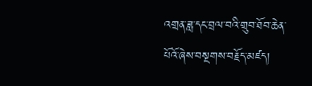འགྲན་ཟླ་དང་བྲལ་བའི་གྲུབ་ཐོབ་ཆེན་པོའོ་ཞེས་བསྔགས་བརྗོད་མཛད།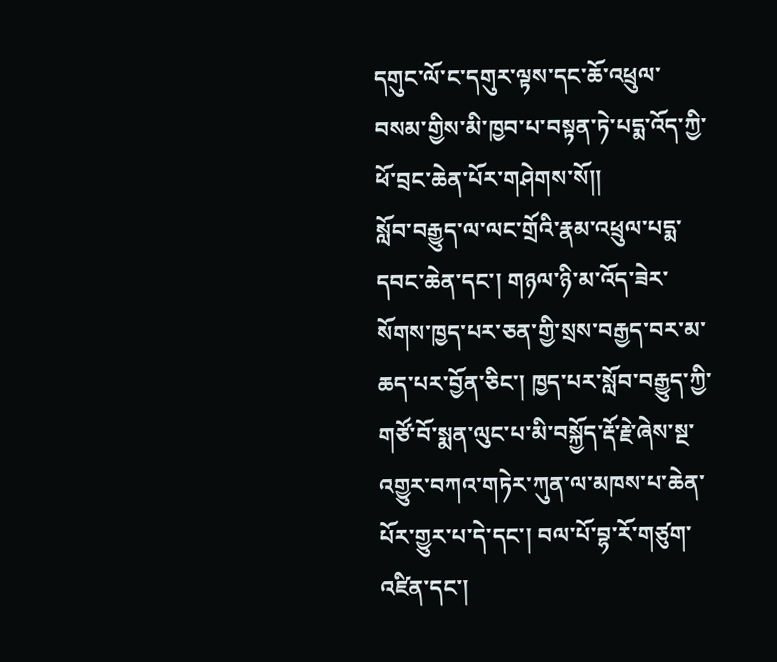དགུང་ལོ་ང་དགུར་ལྟས་དང་ཆོ་འཕྲུལ་བསམ་གྱིས་མི་ཁྱབ་པ་བསྟན་ཏེ་པདྨ་འོད་ཀྱི་ཕོ་བྲང་ཆེན་པོར་གཤེགས་སོ།།
སློབ་བརྒྱུད་ལ་ལང་གྲོའི་རྣམ་འཕྲུལ་པདྨ་དབང་ཆེན་དང་། གཉལ་ཉི་མ་འོད་ཟེར་སོགས་ཁྱད་པར་ཅན་གྱི་སྲས་བརྒྱད་བར་མ་ཆད་པར་བྱོན་ཅིང་། ཁྱད་པར་སློབ་བརྒྱུད་ཀྱི་གཙོ་བོ་སྨན་ལུང་པ་མི་བསྐྱོད་རྡོ་རྗེ་ཞེས་སྔ་འགྱུར་བཀའ་གཏེར་ཀུན་ལ་མཁས་པ་ཆེན་པོར་གྱུར་པ་དེ་དང་། བལ་པོ་བྷ་རོ་གཙུག་འཛིན་དང་།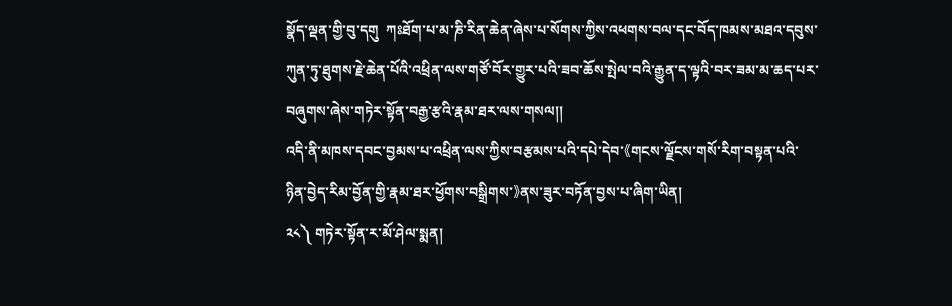སྣོད་ལྡན་གྱི་བུ་དགུ  ཀཿཐོག་པ་མ་ཎི་རིན་ཆེན་ཞེས་པ་སོགས་ཀྱིས་འཕགས་བལ་དང་བོད་ཁམས་མཐའ་དབུས་ཀུན་ཏུ་ཐུགས་རྗེ་ཆེན་པོའི་འཕྲིན་ལས་གཙོ་བོར་གྱུར་པའི་ཟབ་ཆོས་སྤེལ་བའི་རྒྱུན་ད་ལྟའི་བར་ཟམ་མ་ཆད་པར་བཞུགས་ཞེས་གཏེར་སྟོན་བརྒྱ་རྩའི་རྣམ་ཐར་ལས་གསལ།།
འདི་ནི་མཁས་དབང་བྱམས་པ་འཕྲིན་ལས་ཀྱིས་བརྩམས་པའི་དཔེ་དེབ་《གངས་ལྗོངས་གསོ་རིག་བསྟན་པའི་
ཉིན་བྱེད་རིམ་བྱོན་གྱི་རྣམ་ཐར་ཕྱོགས་བསྒྲིགས་》ནས་ཟུར་བཏོན་བྱས་པ་ཞིག་ཡིན།
༢༨༽ གཏེར་སྟོན་ར་མོ་ཤེལ་སྨན།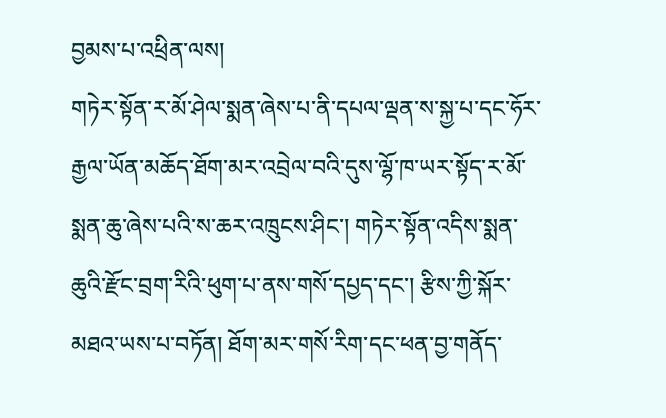བྱམས་པ་འཕྲིན་ལས།
གཏེར་སྟོན་ར་མོ་ཤེལ་སྨན་ཞེས་པ་ནི་དཔལ་ལྡན་ས་སྐྱ་པ་དང་ཧོར་རྒྱལ་ཡོན་མཆོད་ཐོག་མར་འབྲེལ་བའི་དུས་ལྷོ་ཁ་ཡར་སྟོད་ར་མོ་སྨན་ཆུ་ཞེས་པའི་ས་ཆར་འཁྲུངས་ཤིང་། གཏེར་སྟོན་འདིས་སྨན་ཆུའི་རྫོང་བྲག་རིའི་ཕུག་པ་ནས་གསོ་དཔྱད་དང་། རྩིས་ཀྱི་སྐོར་མཐའ་ཡས་པ་བཏོན། ཐོག་མར་གསོ་རིག་དང་ཕན་བྱ་གནོད་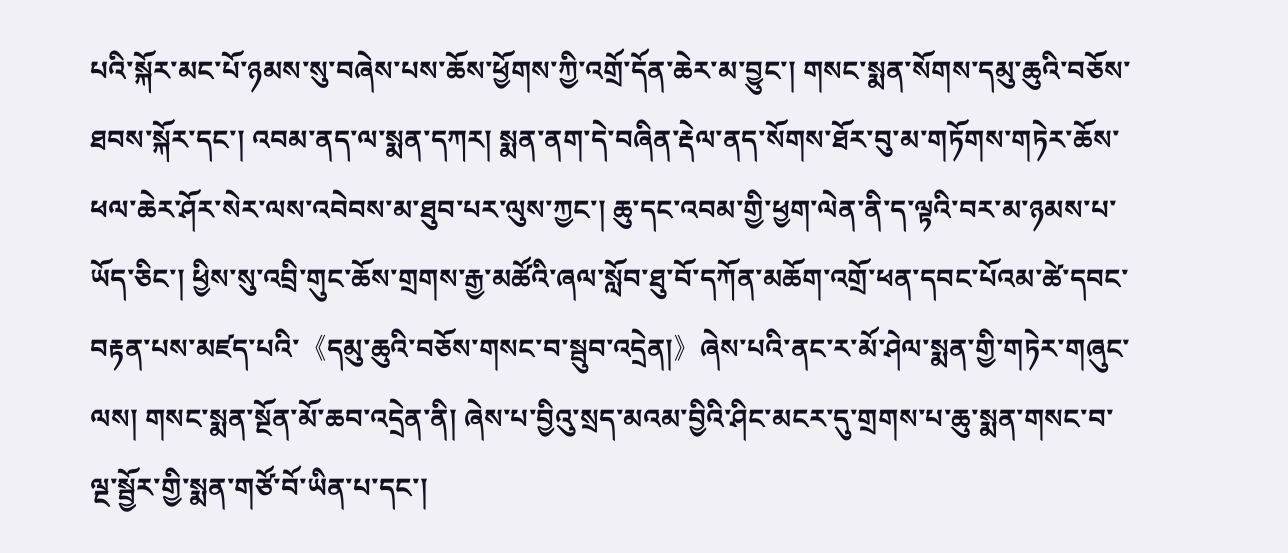པའི་སྐོར་མང་པོ་ཉམས་སུ་བཞེས་པས་ཆོས་ཕྱོགས་ཀྱི་འགྲོ་དོན་ཆེར་མ་བྱུང་། གསང་སྨན་སོགས་དམུ་ཆུའི་བཅོས་ཐབས་སྐོར་དང་། འབམ་ནད་ལ་སྨན་དཀར། སྨན་ནག་དེ་བཞིན་རྡེལ་ནད་སོགས་ཐོར་བུ་མ་གཏོགས་གཏེར་ཆོས་ཕལ་ཆེར་ཤོར་སེར་ལས་འབེབས་མ་ཐུབ་པར་ལུས་ཀྱང་། ཆུ་དང་འབམ་གྱི་ཕྱག་ལེན་ནི་ད་ལྟའི་བར་མ་ཉམས་པ་ཡོད་ཅིང་། ཕྱིས་སུ་འབྲི་གུང་ཆོས་གྲགས་རྒྱ་མཚོའི་ཞལ་སློབ་ཐུ་བོ་དཀོན་མཆོག་འགྲོ་ཕན་དབང་པོའམ་ཚེ་དབང་བརྟན་པས་མཛད་པའི་《དམུ་ཆུའི་བཅོས་གསང་བ་སྦུབ་འདྲེན།》ཞེས་པའི་ནང་ར་མོ་ཤེལ་སྨན་གྱི་གཏེར་གཞུང་ལས། གསང་སྨན་སྔོན་མོ་ཆབ་འདྲེན་ནི། ཞེས་པ་བྱིའུ་སྲད་མའམ་བྱིའི་ཤིང་མངར་དུ་གྲགས་པ་ཆུ་སྨན་གསང་བ་ལྔ་སྦྱོར་གྱི་སྨན་གཙོ་བོ་ཡིན་པ་དང་།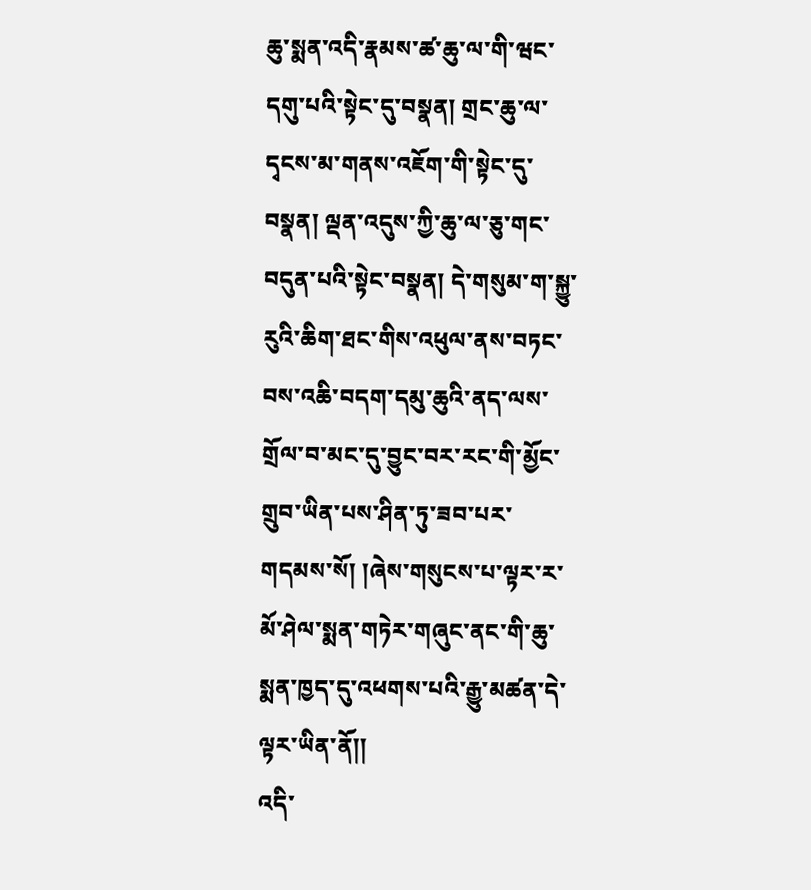ཆུ་སྨན་འདི་རྣམས་ཚ་ཆུ་ལ་གི་ཝང་དགུ་པའི་སྟེང་དུ་བསྣན། གྲང་ཆུ་ལ་དྭངས་མ་གནས་འཇོག་གི་སྟེང་དུ་བསྣན། ལྡན་འདུས་ཀྱི་ཆུ་ལ་ཅུ་གང་བདུན་པའི་སྟེང་བསྣན། དེ་གསུམ་ག་སྐྱུ་རུའི་ཆིག་ཐང་གིས་འཕུལ་ནས་བཏང་བས་འཆི་བདག་དམུ་ཆུའི་ནད་ལས་གྲོལ་བ་མང་དུ་བྱུང་བར་རང་གི་མྱོང་གྲུབ་ཡིན་པས་ཤིན་ཏུ་ཟབ་པར་གདམས་སོ། །ཞེས་གསུངས་པ་ལྟར་ར་མོ་ཤེལ་སྨན་གཏེར་གཞུང་ནང་གི་ཆུ་སྨན་ཁྱད་དུ་འཕགས་པའི་རྒྱུ་མཚན་དེ་ལྟར་ཡིན་ནོ།།
འདི་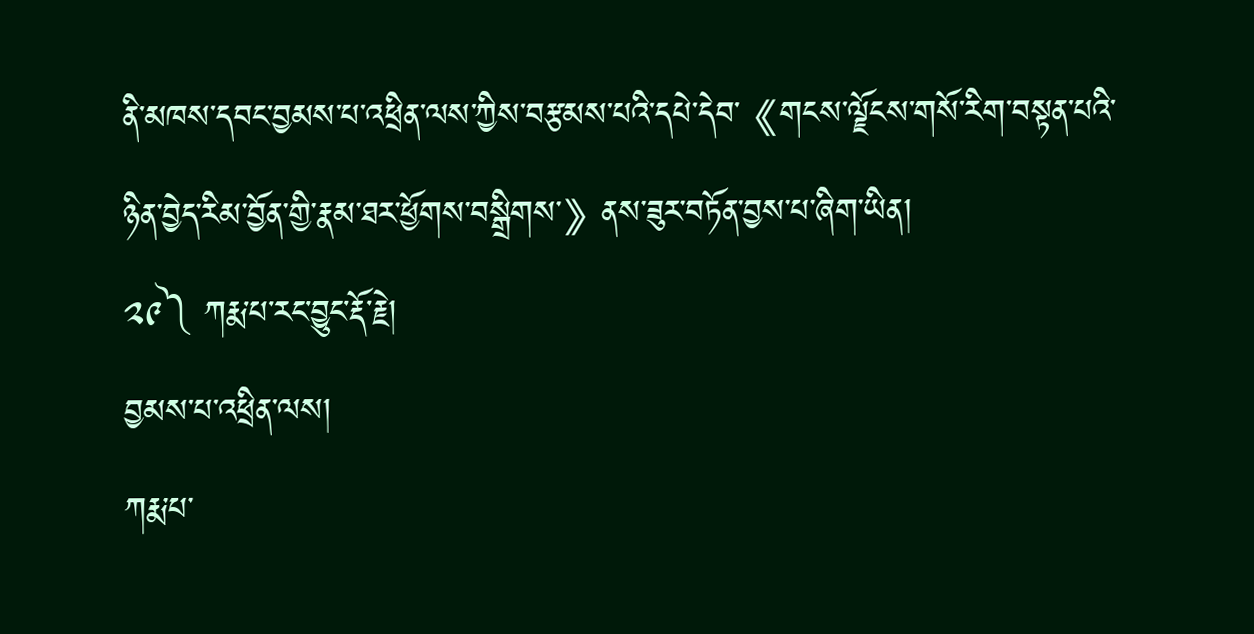ནི་མཁས་དབང་བྱམས་པ་འཕྲིན་ལས་ཀྱིས་བརྩམས་པའི་དཔེ་དེབ་《གངས་ལྗོངས་གསོ་རིག་བསྟན་པའི་
ཉིན་བྱེད་རིམ་བྱོན་གྱི་རྣམ་ཐར་ཕྱོགས་བསྒྲིགས་》ནས་ཟུར་བཏོན་བྱས་པ་ཞིག་ཡིན།
༢༩༽ ཀརྨ་པ་རང་བྱུང་རྡོ་རྗེ།
བྱམས་པ་འཕྲིན་ལས།
ཀརྨ་པ་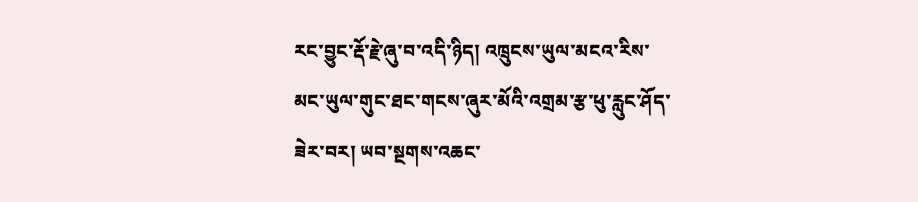རང་བྱུང་རྡོ་རྗེ་ཞུ་བ་འདི་ཉིད། འཁྲུངས་ཡུལ་མངའ་རིས་མང་ཡུལ་གུང་ཐང་གངས་ཞུར་མོའི་འགྲམ་རྩ་ཕུ་རླུང་ཤོད་ཟེར་བར། ཡབ་སྔགས་འཆང་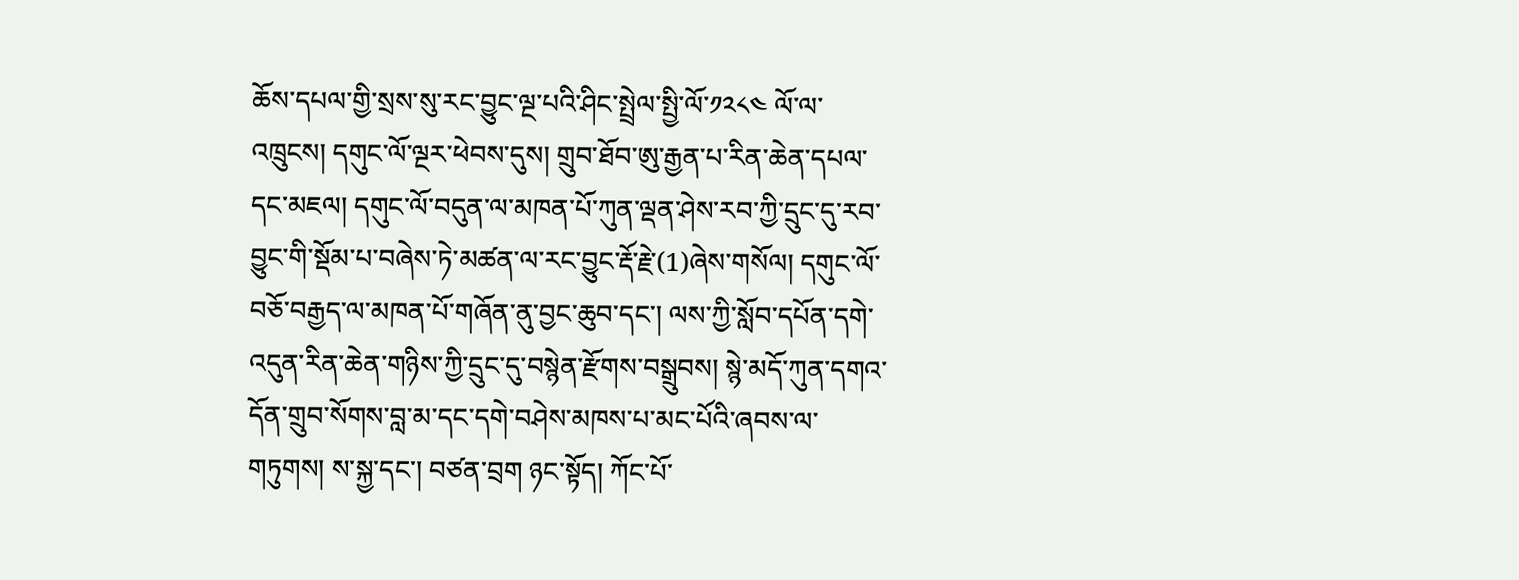ཆོས་དཔལ་གྱི་སྲས་སུ་རང་བྱུང་ལྔ་པའི་ཤིང་སྤྲེལ་སྤྱི་ལོ་༡༢༨༤ ལོ་ལ་འཁྲུངས། དགུང་ལོ་ལྔར་ཕེབས་དུས། གྲུབ་ཐོབ་ཨུ་རྒྱན་པ་རིན་ཆེན་དཔལ་དང་མཇལ། དགུང་ལོ་བདུན་ལ་མཁན་པོ་ཀུན་ལྡན་ཤེས་རབ་ཀྱི་དྲུང་དུ་རབ་བྱུང་གི་སྡོམ་པ་བཞེས་ཏེ་མཚན་ལ་རང་བྱུང་རྡོ་རྗེ་(1)ཞེས་གསོལ། དགུང་ལོ་བཅོ་བརྒྱད་ལ་མཁན་པོ་གཞོན་ནུ་བྱང་ཆུབ་དང་། ལས་ཀྱི་སློབ་དཔོན་དགེ་འདུན་རིན་ཆེན་གཉིས་ཀྱི་དྲུང་དུ་བསྙེན་རྫོགས་བསྒྲུབས། སྙེ་མདོ་ཀུན་དགའ་དོན་གྲུབ་སོགས་བླ་མ་དང་དགེ་བཤེས་མཁས་པ་མང་པོའི་ཞབས་ལ་གཏུགས། ས་སྐྱ་དང་། བཙན་བྲག ཉང་སྟོད། ཀོང་པོ་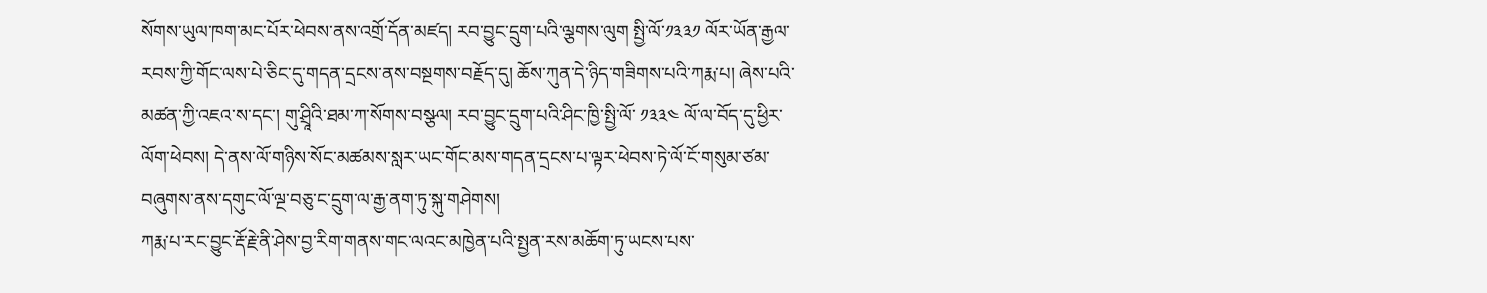སོགས་ཡུལ་ཁག་མང་པོར་ཕེབས་ནས་འགྲོ་དོན་མཛད། རབ་བྱུང་དྲུག་པའི་ལྕགས་ལུག སྤྱི་ལོ་༡༣༣༡ ལོར་ཡོན་རྒྱལ་རབས་ཀྱི་གོང་ལས་པེ་ཅིང་དུ་གདན་དྲངས་ནས་བསྔགས་བརྗོད་དུ། ཆོས་ཀུན་དེ་ཉིད་གཟིགས་པའི་ཀརྨ་པ། ཞེས་པའི་མཚན་ཀྱི་འཇའ་ས་དང་། གུ་ཤྲཱིའི་ཐམ་ཀ་སོགས་བསྩལ། རབ་བྱུང་དྲུག་པའི་ཤིང་ཁྱི་སྤྱི་ལོ་ ༡༣༣༤ ལོ་ལ་བོད་དུ་ཕྱིར་ལོག་ཕེབས། དེ་ནས་ལོ་གཉིས་སོང་མཚམས་སླར་ཡང་གོང་མས་གདན་དྲངས་པ་ལྟར་ཕེབས་ཏེ་ལོ་ངོ་གསུམ་ཙམ་བཞུགས་ནས་དགུང་ལོ་ལྔ་བཅུ་ང་དྲུག་ལ་རྒྱ་ནག་ཏུ་སྐུ་གཤེགས།
ཀརྨ་པ་རང་བྱུང་རྡོ་རྗེ་ནི་ཤེས་བྱ་རིག་གནས་གང་ལའང་མཁྱེན་པའི་སྤྱན་རས་མཆོག་ཏུ་ཡངས་པས་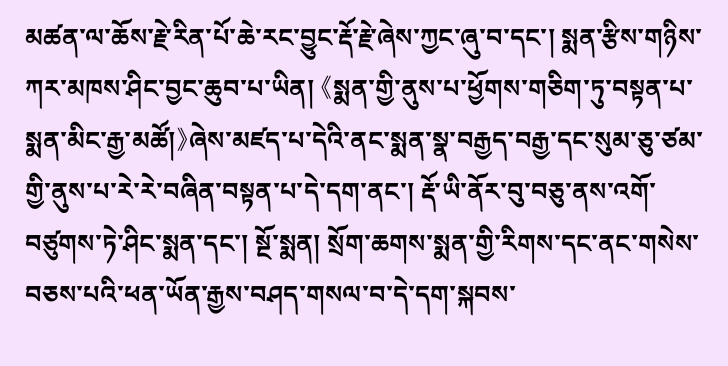མཚན་ལ་ཆོས་རྗེ་རིན་པོ་ཆེ་རང་བྱུང་རྡོ་རྗེ་ཞེས་ཀྱང་ཞུ་བ་དང་། སྨན་རྩིས་གཉིས་ཀར་མཁས་ཤིང་བྱང་ཆུབ་པ་ཡིན། 《སྨན་གྱི་ནུས་པ་ཕྱོགས་གཅིག་ཏུ་བསྟན་པ་སྨན་མིང་རྒྱ་མཚོ།》ཞེས་མཛད་པ་དེའི་ནང་སྨན་སྣ་བརྒྱད་བརྒྱ་དང་སུམ་ཅུ་ཙམ་གྱི་ནུས་པ་རེ་རེ་བཞིན་བསྟན་པ་དེ་དག་ནང་། རྡོ་ཡི་ནོར་བུ་བཅུ་ནས་འགོ་བཙུགས་ཏེ་ཤིང་སྨན་དང་། སྔོ་སྨན། སྲོག་ཆགས་སྨན་གྱི་རིགས་དང་ནང་གསེས་བཅས་པའི་ཕན་ཡོན་རྒྱས་བཤད་གསལ་བ་དེ་དག་སྐབས་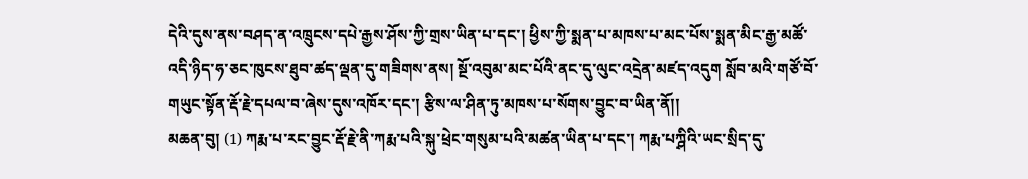དེའི་དུས་ནས་བཤད་ན་འཁྲུངས་དཔེ་རྒྱས་ཤོས་ཀྱི་གྲས་ཡིན་པ་དང་། ཕྱིས་ཀྱི་སྨན་པ་མཁས་པ་མང་པོས་སྨན་མིང་རྒྱ་མཚོ་འདི་ཉིད་ཧ་ཅང་ཁུངས་ཐུབ་ཚད་ལྡན་དུ་གཟིགས་ནས། སྔོ་འབུམ་མང་པོའི་ནང་དུ་ལུང་འདྲེན་མཛད་འདུག སློབ་མའི་གཙོ་བོ་གཡུང་སྟོན་རྡོ་རྗེ་དཔལ་བ་ཞེས་དུས་འཁོར་དང་། རྩིས་ལ་ཤིན་ཏུ་མཁས་པ་སོགས་བྱུང་བ་ཡིན་ནོ།།
མཆན་བུ། (1) ཀརྨ་པ་རང་བྱུང་རྡོ་རྗེ་ནི་ཀརྨ་པའི་སྐུ་ཕྲེང་གསུམ་པའི་མཚན་ཡིན་པ་དང་། ཀརྨ་པཀྴིའི་ཡང་སྲིད་དུ་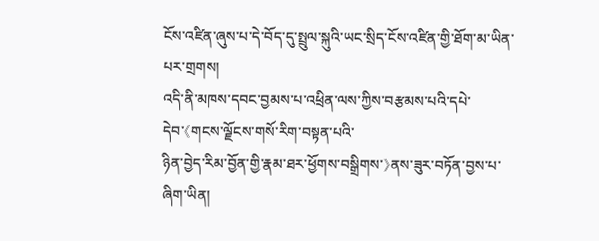ངོས་འཛིན་ཞུས་པ་དེ་བོད་དུ་སྤྲུལ་སྐུའི་ཡང་སྲིད་ངོས་འཛིན་གྱི་ཐོག་མ་ཡིན་པར་གྲགས།
འདི་ནི་མཁས་དབང་བྱམས་པ་འཕྲིན་ལས་ཀྱིས་བརྩམས་པའི་དཔེ་དེབ་《གངས་ལྗོངས་གསོ་རིག་བསྟན་པའི་
ཉིན་བྱེད་རིམ་བྱོན་གྱི་རྣམ་ཐར་ཕྱོགས་བསྒྲིགས་》ནས་ཟུར་བཏོན་བྱས་པ་ཞིག་ཡིན།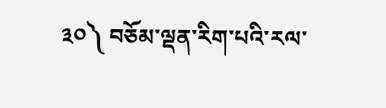༣༠༽ བཅོམ་ལྡན་རིག་པའི་རལ་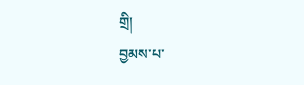གྲི།
བྱམས་པ་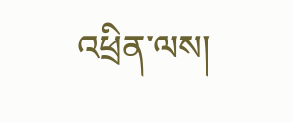འཕྲིན་ལས།